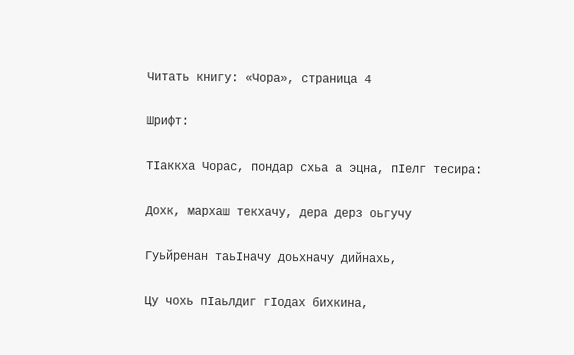Читать книгу: «Чора», страница 4

Шрифт:

ТIаккха Чорас, пондар схьа а эцна, пIелг тесира:

Дохк, мархаш текхачу, дера дерз оьгучу

Гуьйренан таьIначу доьхначу дийнахь,

Цу чохь пIаьлдиг гIодах бихкина,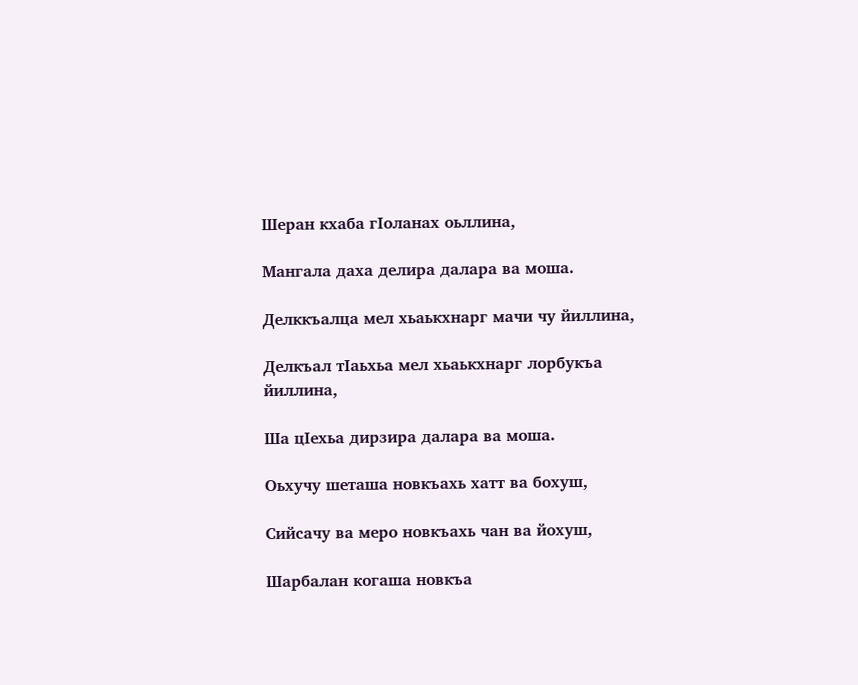Шеран кхаба гIоланах оьллина,

Мангала даха делира далара ва моша.

Делккъалца мел хьаькхнарг мачи чу йиллина,

Делкъал тIаьхьа мел хьаькхнарг лорбукъа йиллина,

Ша цIехьа дирзира далара ва моша.

Оьхучу шеташа новкъахь хатт ва бохуш,

Сийсачу ва меро новкъахь чан ва йохуш,

Шарбалан когаша новкъа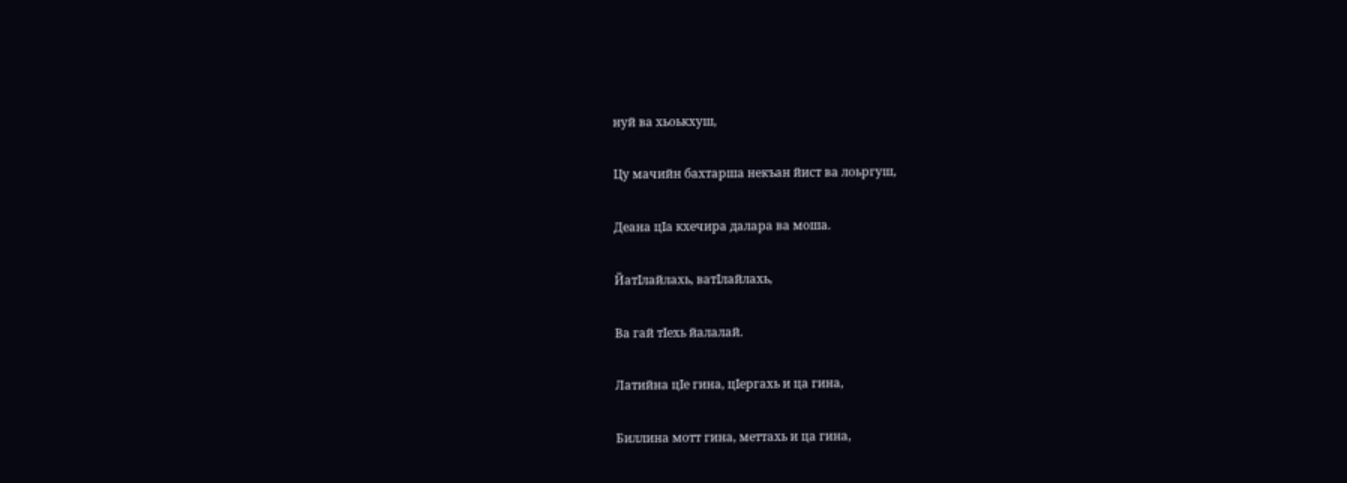нуй ва хьоькхуш,

Цу мачийн бахтарша некъан йист ва лоьргуш,

Деана цIа кхечира далара ва моша.

ЙатIлайлахь, ватIлайлахь,

Ва гай тIехь йалалай.

Латийна цIе гина, цIергахь и ца гина,

Биллина мотт гина, меттахь и ца гина,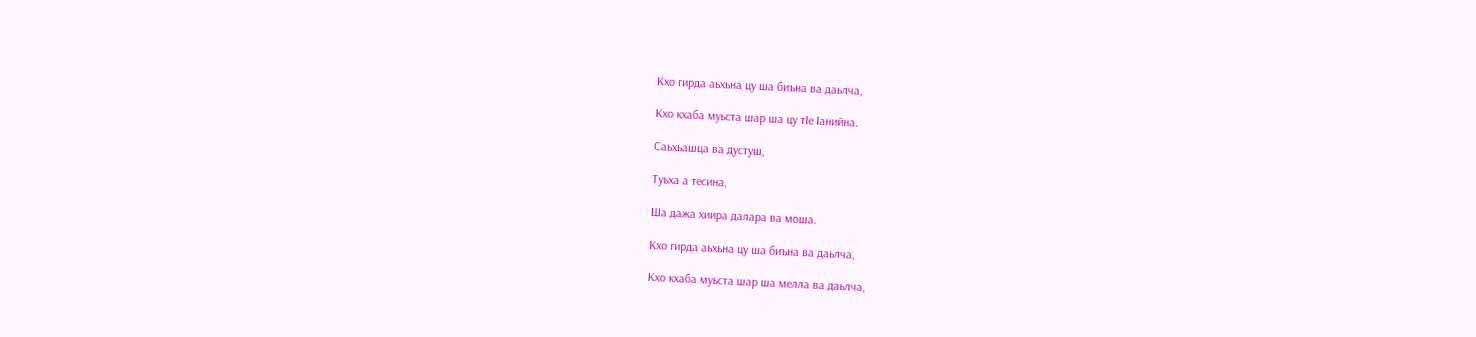Кхо гирда аьхьна цу ша биъна ва даьлча,

Кхо кхаба муьста шар ша цу тIе Iанийна.

Саьхьашца ва дустуш,

Туьха а тесина,

Ша дажа хиира далара ва моша.

Кхо гирда аьхьна цу ша биъна ва даьлча,

Кхо кхаба муьста шар ша мелла ва даьлча,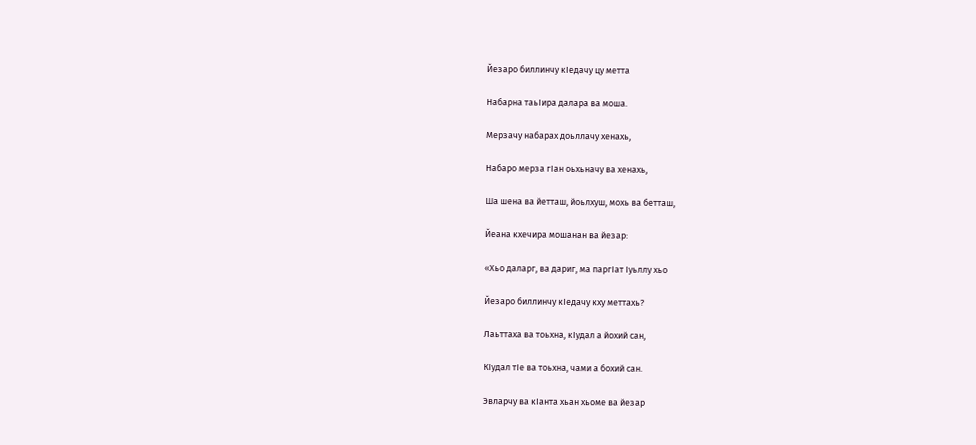Йезаро биллинчу кIедачу цу метта

Набарна таьIира далара ва моша.

Мерзачу набарах доьллачу хенахь,

Набаро мерза гIан оьхьначу ва хенахь,

Ша шена ва йетташ, йоьлхуш, мохь ва бетташ,

Йеана кхечира мошанан ва йезар:

«Хьо даларг, ва дариг, ма паргIат Iуьллу хьо

Йезаро биллинчу кIедачу кху меттахь?

Лаьттаха ва тоьхна, кIудал а йохий сан,

КIудал тIе ва тоьхна, чами а бохий сан.

Эвларчу ва кIанта хьан хьоме ва йезар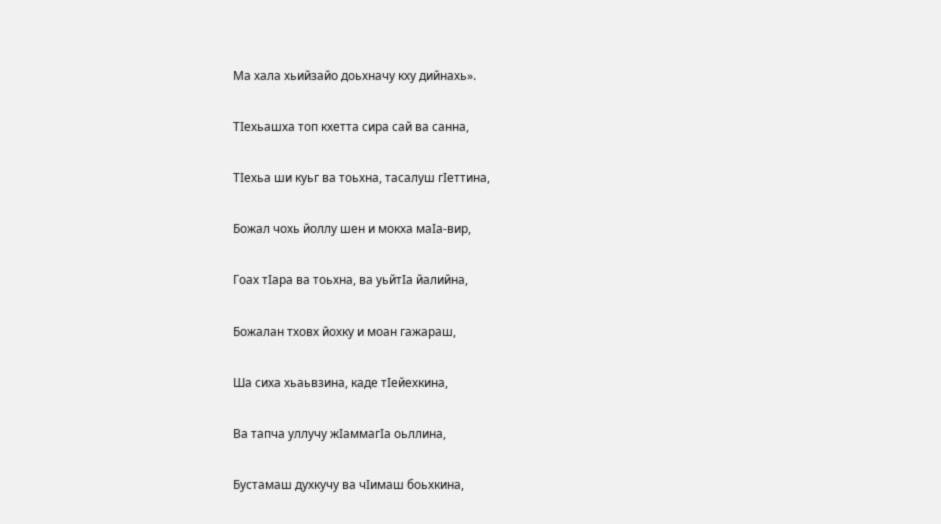Ма хала хьийзайо доьхначу кху дийнахь».

ТIехьашха топ кхетта сира сай ва санна,

ТIехьа ши куьг ва тоьхна, тасалуш гIеттина,

Божал чохь йоллу шен и мокха маIа-вир,

Гоах тIара ва тоьхна, ва уьйтIа йалийна,

Божалан тховх йохку и моан гажараш,

Ша сиха хьаьвзина, каде тIейехкина,

Ва тапча уллучу жIаммагIа оьллина,

Бустамаш духкучу ва чIимаш боьхкина,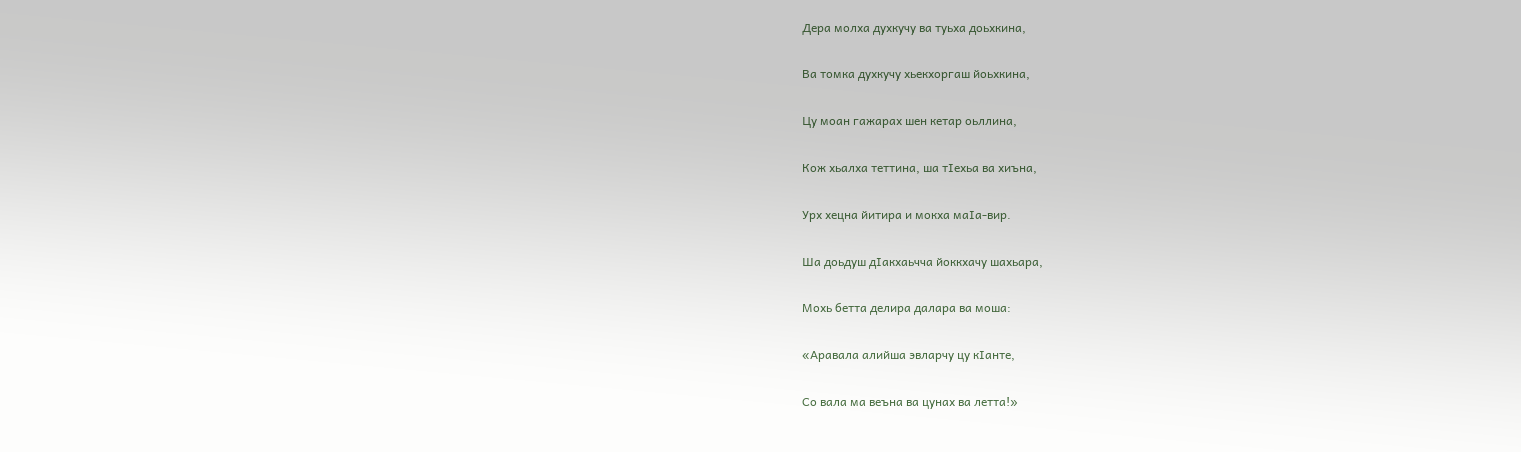Дера молха духкучу ва туьха доьхкина,

Ва томка духкучу хьекхоргаш йоьхкина,

Цу моан гажарах шен кетар оьллина,

Кож хьалха теттина, ша тIехьа ва хиъна,

Урх хецна йитира и мокха маIа-вир.

Ша доьдуш дIакхаьчча йоккхачу шахьара,

Мохь бетта делира далара ва моша:

«Аравала алийша эвларчу цу кIанте,

Со вала ма веъна ва цунах ва летта!»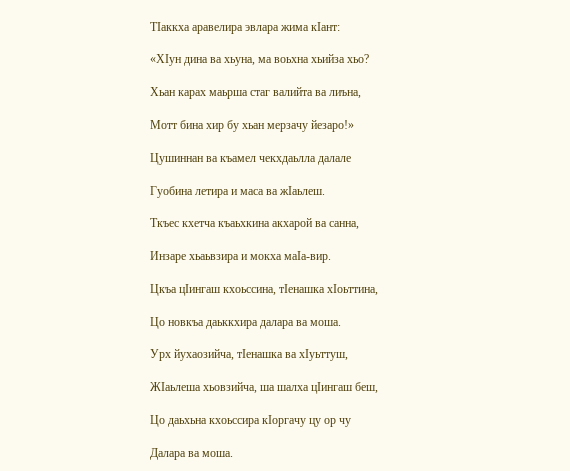ТIаккха аравелира эвлара жима кIант:

«ХIун дина ва хьуна, ма воьхна хьийза хьо?

Хьан карах маьрша стаг валийта ва лиъна,

Мотт бина хир бу хьан мерзачу йезаро!»

Цушиннан ва къамел чекхдаьлла далале

Гуобина летира и маса ва жIаьлеш.

Ткъес кхетча къаьхкина акхарой ва санна,

Инзаре хьаьвзира и мокха маIа-вир.

Цкъа цIингаш кхоьссина, тIенашка хIоьттина,

Цо новкъа даьккхира далара ва моша.

Урх йухаозийча, тIенашка ва хIуьттуш,

ЖIаьлеша хьовзийча, ша шалха цIингаш беш,

Цо даьхьна кхоьссира кIоргачу цу ор чу

Далара ва моша.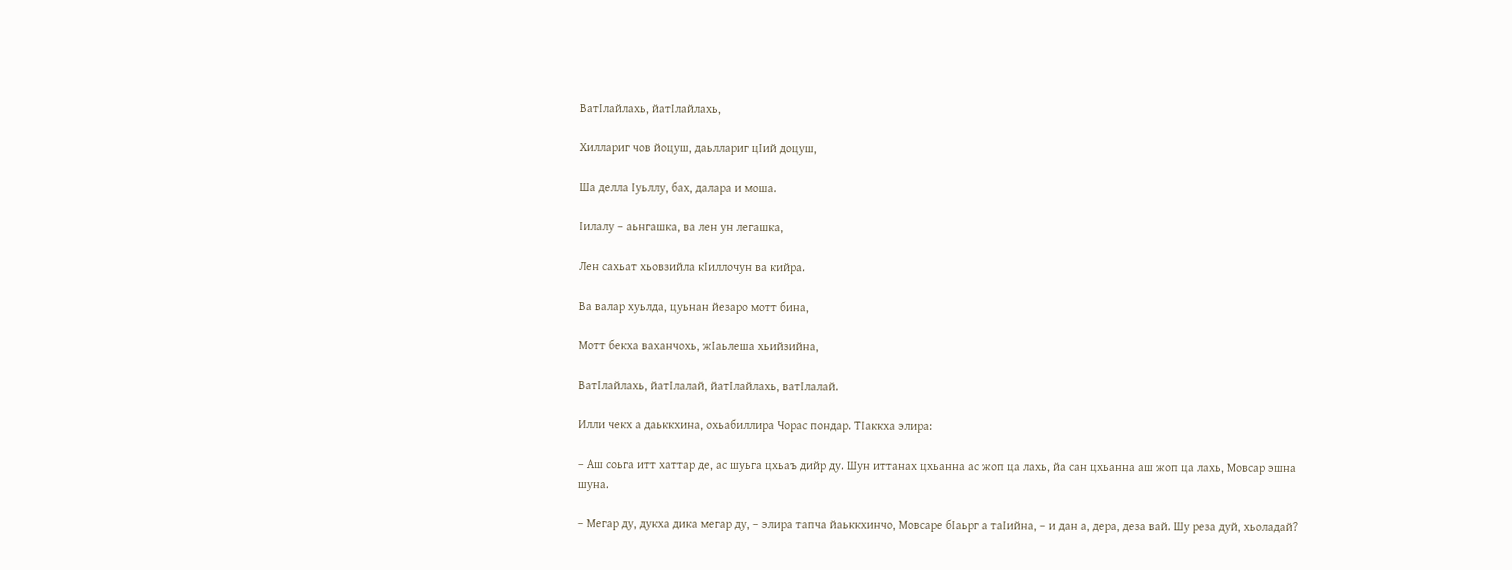ВатIлайлахь, йатIлайлахь,

Хиллариг чов йоцуш, даьллариг цIий доцуш,

Ша делла Iуьллу, бах, далара и моша.

Iилалу – аьнгашка, ва лен ун легашка,

Лен сахьат хьовзийла кIиллочун ва кийра.

Ва валар хуьлда, цуьнан йезаро мотт бина,

Мотт бекха ваханчохь, жIаьлеша хьийзийна,

ВатIлайлахь, йатIлалай, йатIлайлахь, ватIлалай.

Илли чекх а даьккхина, охьабиллира Чорас пондар. ТIаккха элира:

– Аш соьга итт хаттар де, ас шуьга цхьаъ дийр ду. Шун иттанах цхьанна ас жоп ца лахь, йа сан цхьанна аш жоп ца лахь, Мовсар эшна шуна.

– Мегар ду, дукха дика мегар ду, – элира тапча йаьккхинчо, Мовсаре бIаьрг а таIийна, – и дан а, дера, деза вай. Шу реза дуй, хьоладай?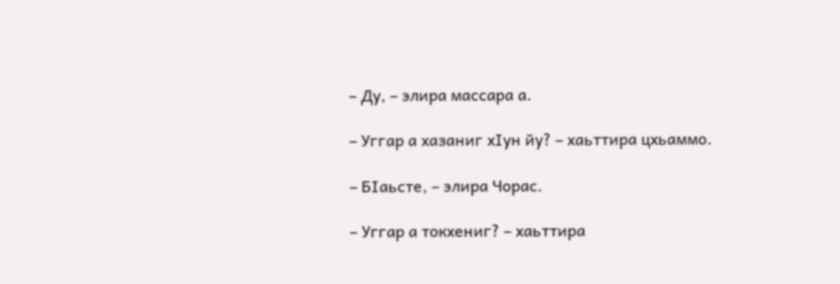– Ду, – элира массара а.

– Уггар а хазаниг хIун йу? – хаьттира цхьаммо.

– БIаьсте, – элира Чорас.

– Уггар а токхениг? – хаьттира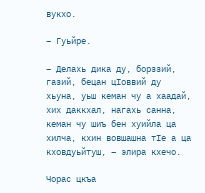вукхо.

– Гуьйре.

– Делахь дика ду, борззий, газий, бецан цIоввий ду хьуна, уьш кеман чу а хаадай, хих даккхал, нагахь санна, кеман чу шиъ бен хуийла ца хилча, кхин вовшашна тIе а ца кховдуьйтуш, – элира кхечо.

Чорас цкъа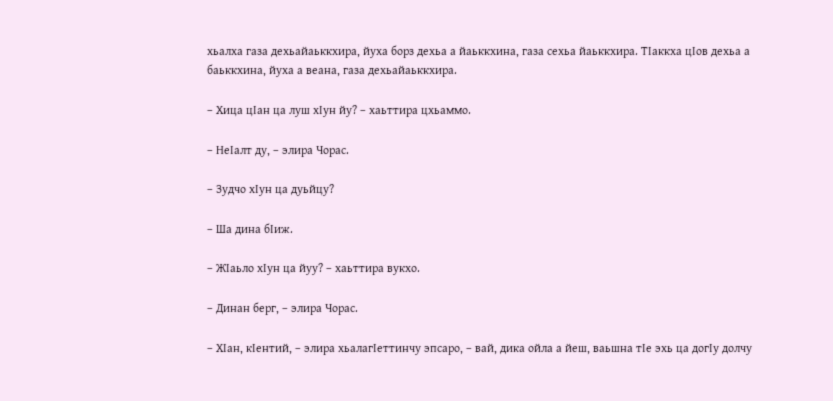хьалха газа дехьайаьккхира, йуха борз дехьа а йаьккхина, газа сехьа йаьккхира. ТIаккха цIов дехьа а баьккхина, йуха а веана, газа дехьайаьккхира.

– Хица цIан ца луш хIун йу? – хаьттира цхьаммо.

– НеIалт ду, – элира Чорас.

– Зудчо хIун ца дуьйцу?

– Ша дина бIиж.

– ЖIаьло хIун ца йуу? – хаьттира вукхо.

– Динан берг, – элира Чорас.

– ХIан, кIентий, – элира хьалагIеттинчу эпсаро, – вай, дика ойла а йеш, ваьшна тIе эхь ца догIу долчу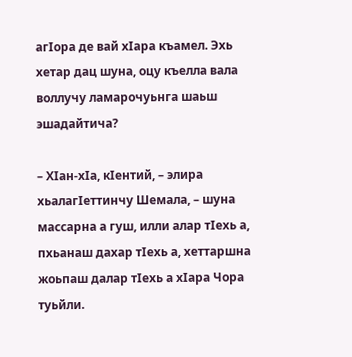агIора де вай хIара къамел. Эхь хетар дац шуна, оцу къелла вала воллучу ламарочуьнга шаьш эшадайтича?

– ХIан-хIа, кIентий, – элира хьалагIеттинчу Шемала, – шуна массарна а гуш, илли алар тIехь а, пхьанаш дахар тIехь а, хеттаршна жоьпаш далар тIехь а хIара Чора туьйли.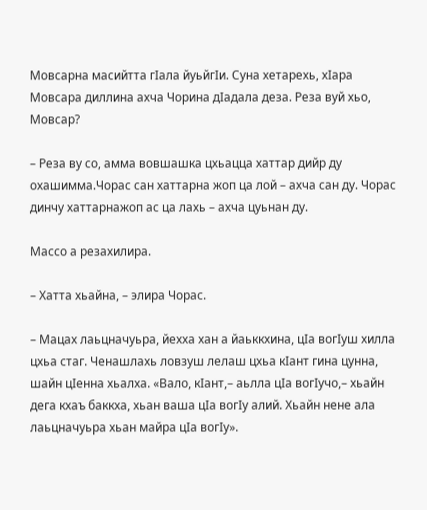Мовсарна масийтта гIала йуьйгIи. Суна хетарехь, хIара Мовсара диллина ахча Чорина дIадала деза. Реза вуй хьо, Мовсар?

– Реза ву со, амма вовшашка цхьацца хаттар дийр ду охашимма.Чорас сан хаттарна жоп ца лой – ахча сан ду. Чорас динчу хаттарнажоп ас ца лахь – ахча цуьнан ду.

Массо а резахилира.

– Хатта хьайна, – элира Чорас.

– Мацах лаьцначуьра, йехха хан а йаьккхина, цIа вогIуш хилла цхьа стаг. Ченашлахь ловзуш лелаш цхьа кIант гина цунна, шайн цIенна хьалха. «Вало, кIант,– аьлла цIа вогIучо,– хьайн дега кхаъ баккха, хьан ваша цIа вогIу алий. Хьайн нене ала лаьцначуьра хьан майра цIа вогIу».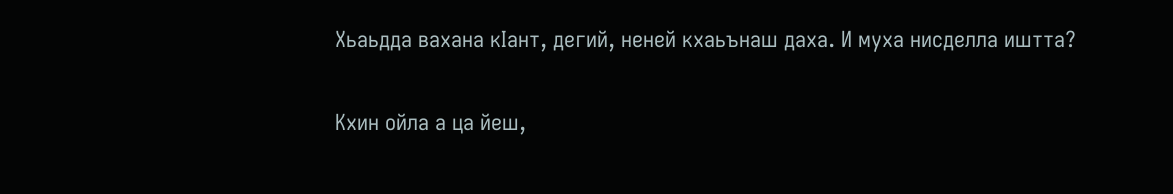Хьаьдда вахана кIант, дегий, неней кхаьънаш даха. И муха нисделла иштта?

Кхин ойла а ца йеш,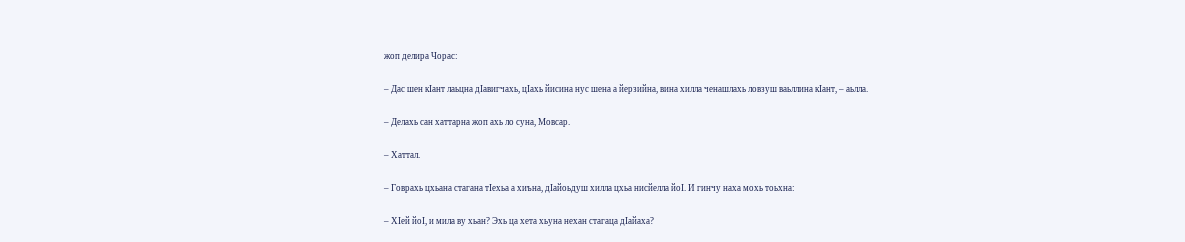жоп делира Чорас:

– Дас шен кIант лаьцна дIавигчахь, цIахь йисина нус шена а йерзийна, вина хилла ченашлахь ловзуш ваьллина кIант, – аьлла.

– Делахь сан хаттарна жоп ахь ло суна, Мовсар.

– Хаттал.

– Говрахь цхьана стагана тIехьа а хиъна, дIайоьдуш хилла цхьа нисйелла йоI. И гинчу наха мохь тоьхна:

– ХIей йоI, и мила ву хьан? Эхь ца хета хьуна нехан стагаца дIайаха?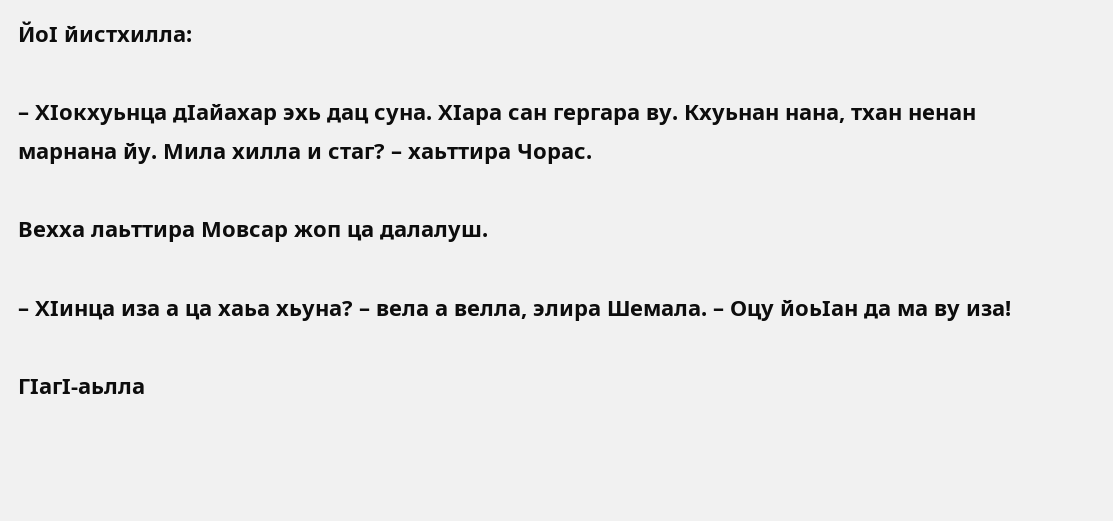ЙоI йистхилла:

– ХIокхуьнца дIайахар эхь дац суна. ХIара сан гергара ву. Кхуьнан нана, тхан ненан марнана йу. Мила хилла и стаг? – хаьттира Чорас.

Вехха лаьттира Мовсар жоп ца далалуш.

– ХIинца иза а ца хаьа хьуна? – вела а велла, элира Шемала. – Оцу йоьIан да ма ву иза!

ГIагI-аьлла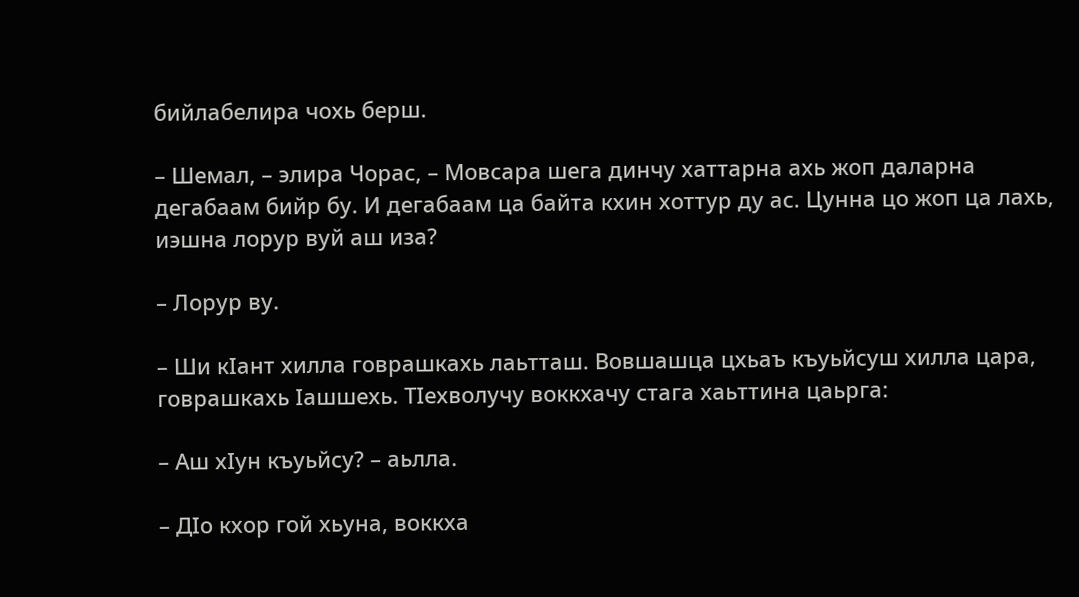бийлабелира чохь берш.

– Шемал, – элира Чорас, – Мовсара шега динчу хаттарна ахь жоп даларна дегабаам бийр бу. И дегабаам ца байта кхин хоттур ду ас. Цунна цо жоп ца лахь, иэшна лорур вуй аш иза?

– Лорур ву.

– Ши кIант хилла говрашкахь лаьтташ. Вовшашца цхьаъ къуьйсуш хилла цара, говрашкахь Iашшехь. ТIехволучу воккхачу стага хаьттина цаьрга:

– Аш хIун къуьйсу? – аьлла.

– ДIо кхор гой хьуна, воккха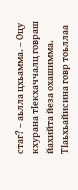стаг? – аьлла цхьамма. – Оцу кхурана тIекхаччалц говраш йахийта йеза охашимма. ТIаьхьайисина говр тоьллаа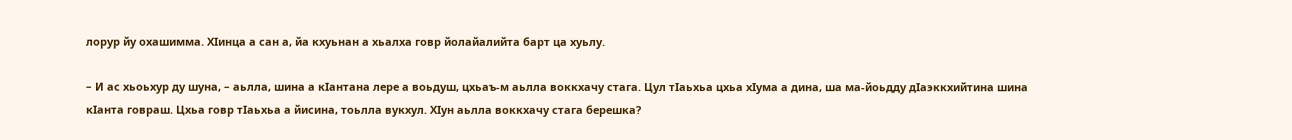лорур йу охашимма. ХIинца а сан а, йа кхуьнан а хьалха говр йолайалийта барт ца хуьлу.

– И ас хьоьхур ду шуна, – аьлла, шина а кIантана лере а воьдуш, цхьаъ-м аьлла воккхачу стага. Цул тIаьхьа цхьа хIума а дина, ша ма-йоьдду дIаэккхийтина шина кIанта говраш. Цхьа говр тIаьхьа а йисина, тоьлла вукхул. ХIун аьлла воккхачу стага берешка?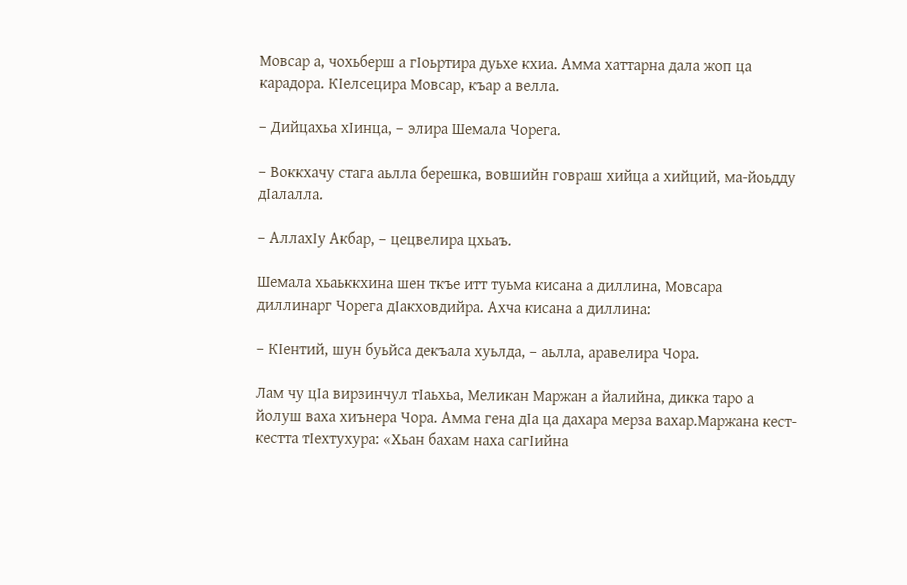Мовсар а, чохьберш а гIоьртира дуьхе кхиа. Амма хаттарна дала жоп ца карадора. КIелсецира Мовсар, къар а велла.

– Дийцахьа хIинца, – элира Шемала Чорега.

– Воккхачу стага аьлла берешка, вовшийн говраш хийца а хийций, ма-йоьдду дIалалла.

– АллахIу Акбар, – цецвелира цхьаъ.

Шемала хьаьккхина шен ткъе итт туьма кисана а диллина, Мовсара диллинарг Чорега дIакховдийра. Ахча кисана а диллина:

– КIентий, шун буьйса декъала хуьлда, – аьлла, аравелира Чора.

Лам чу цIа вирзинчул тIаьхьа, Меликан Маржан а йалийна, дикка таро а йолуш ваха хиънера Чора. Амма гена дIа ца дахара мерза вахар.Маржана кест-кестта тIехтухура: «Хьан бахам наха сагIийна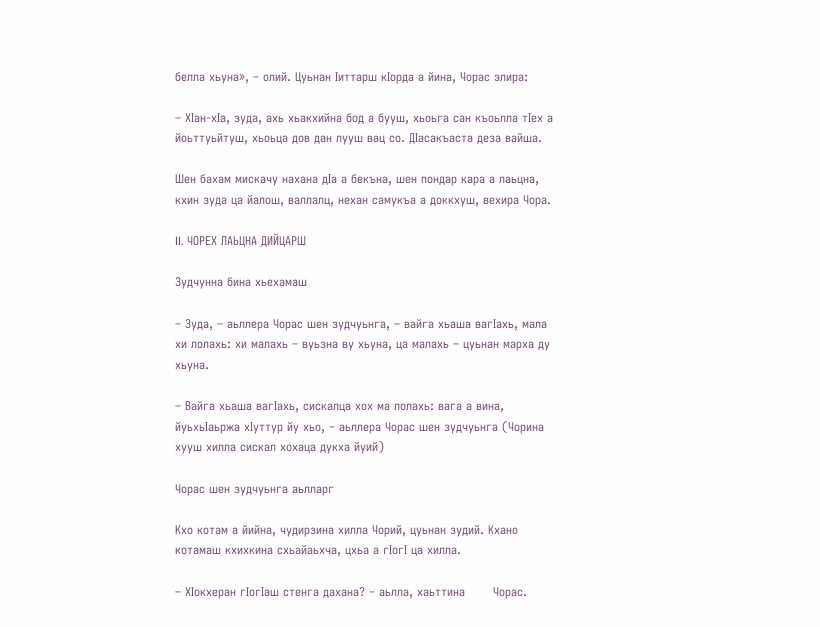белла хьуна», – олий. Цуьнан Iиттарш кIорда а йина, Чорас элира:

– ХIан-хIа, зуда, ахь хьакхийна бод а бууш, хьоьга сан къоьлла тIех а йоьттуьйтуш, хьоьца дов дан лууш вац со. ДIасакъаста деза вайша.

Шен бахам мискачу нахана дIа а бекъна, шен пондар кара а лаьцна, кхин зуда ца йалош, валлалц, нехан самукъа а доккхуш, вехира Чора.

II. ЧОРЕХ ЛАЬЦНА ДИЙЦАРШ

Зудчунна бина хьехамаш

– Зуда, – аьллера Чорас шен зудчуьнга, – вайга хьаша вагIахь, мала хи лолахь: хи малахь – вуьзна ву хьуна, ца малахь – цуьнан марха ду хьуна.

– Вайга хьаша вагIахь, сискалца хох ма лолахь: вага а вина, йуьхьIаьржа хIуттур йу хьо, – аьллера Чорас шен зудчуьнга (Чорина хууш хилла сискал хохаца дукха йуий)

Чорас шен зудчуьнга аьлларг

Кхо котам а йийна, чудирзина хилла Чорий, цуьнан зудий. Кхано котамаш кхихкина схьайаьхча, цхьа а гIогI ца хилла.

– ХIокхеран гIогIаш стенга дахана? – аьлла, хаьттина       Чорас.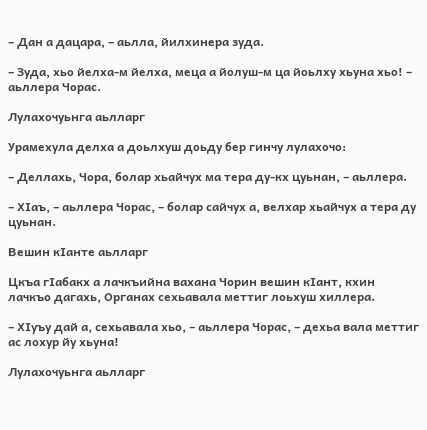– Дан а дацара, – аьлла, йилхинера зуда.

– Зуда, хьо йелха-м йелха, меца а йолуш-м ца йоьлху хьуна хьо! – аьллера Чорас.

Лулахочуьнга аьлларг

Урамехула делха а доьлхуш доьду бер гинчу лулахочо:

– Деллахь, Чора, болар хьайчух ма тера ду-кх цуьнан, – аьллера.

– ХIаъ, – аьллера Чорас, – болар сайчух а, велхар хьайчух а тера ду цуьнан.

Вешин кIанте аьлларг

Цкъа гIабакх а лачкъийна вахана Чорин вешин кIант, кхин лачкъо дагахь, Органах сехьавала меттиг лоьхуш хиллера.

– ХIуъу дай а, сехьавала хьо, – аьллера Чорас, – дехьа вала меттиг ас лохур йу хьуна!

Лулахочуьнга аьлларг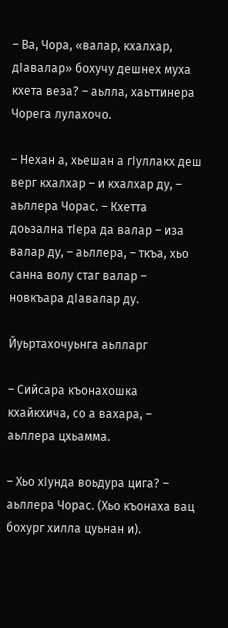– Ва, Чора, «валар, кхалхар, дIавалар» бохучу дешнех муха кхета веза? – аьлла, хаьттинера Чорега лулахочо.

– Нехан а, хьешан а гIуллакх деш верг кхалхар – и кхалхар ду, – аьллера Чорас. – Кхетта доьзална тIера да валар – иза валар ду, – аьллера, – ткъа, хьо санна волу стаг валар – новкъара дIавалар ду.

Йуьртахочуьнга аьлларг

– Сийсара къонахошка кхайкхича, со а вахара, – аьллера цхьамма.

– Хьо хIунда воьдура цига? – аьллера Чорас. (Хьо къонаха вац бохург хилла цуьнан и).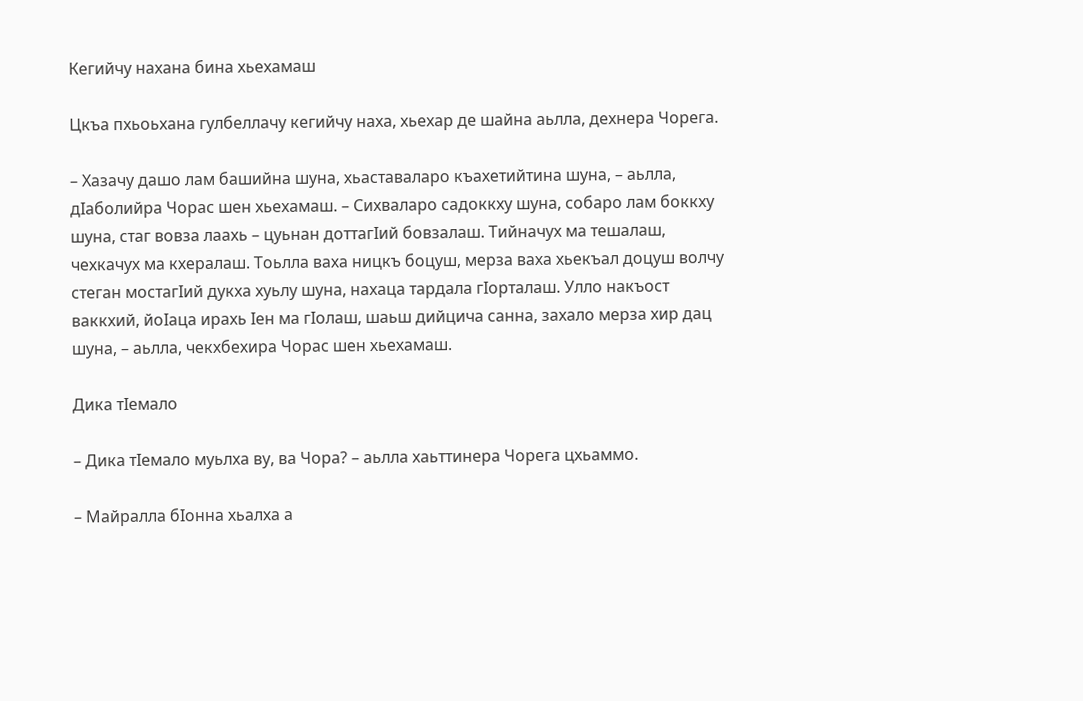Кегийчу нахана бина хьехамаш

Цкъа пхьоьхана гулбеллачу кегийчу наха, хьехар де шайна аьлла, дехнера Чорега.

– Хазачу дашо лам башийна шуна, хьаставаларо къахетийтина шуна, – аьлла, дIаболийра Чорас шен хьехамаш. – Сихваларо садоккху шуна, собаро лам боккху шуна, стаг вовза лаахь – цуьнан доттагIий бовзалаш. Тийначух ма тешалаш, чехкачух ма кхералаш. Тоьлла ваха ницкъ боцуш, мерза ваха хьекъал доцуш волчу стеган мостагIий дукха хуьлу шуна, нахаца тардала гIорталаш. Улло накъост ваккхий, йоIаца ирахь Iен ма гIолаш, шаьш дийцича санна, захало мерза хир дац шуна, – аьлла, чекхбехира Чорас шен хьехамаш.

Дика тIемало

– Дика тIемало муьлха ву, ва Чора? – аьлла хаьттинера Чорега цхьаммо.

– Майралла бIонна хьалха а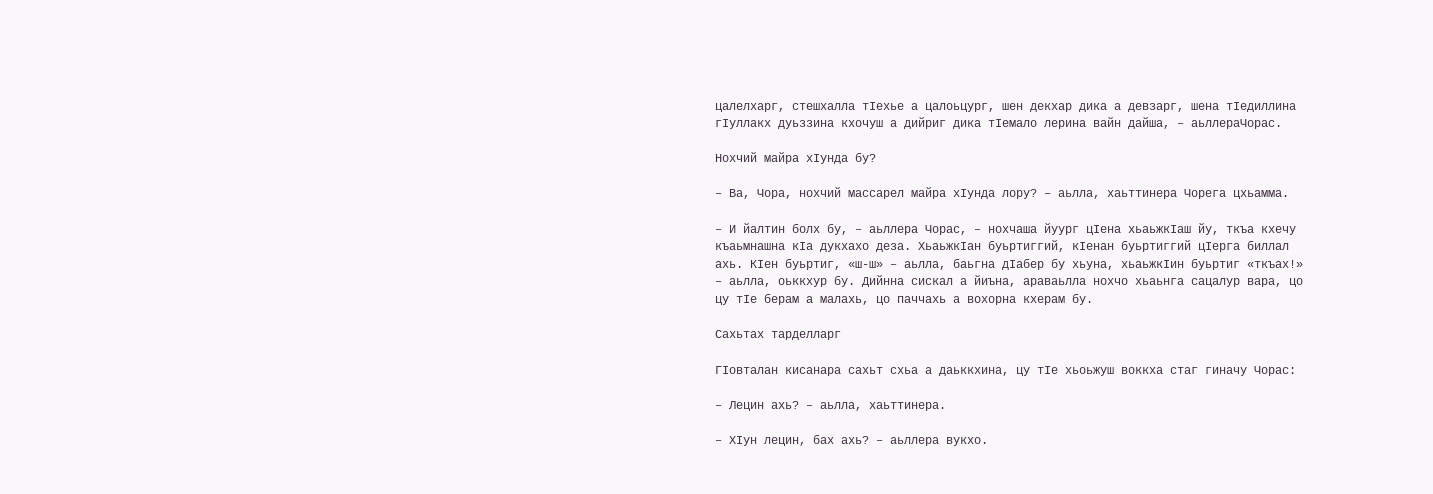цалелхарг, стешхалла тIехье а цалоьцург, шен декхар дика а девзарг, шена тIедиллина гIуллакх дуьззина кхочуш а дийриг дика тIемало лерина вайн дайша, – аьллераЧорас.

Нохчий майра хIунда бу?

– Ва, Чора, нохчий массарел майра хIунда лору? – аьлла, хаьттинера Чорега цхьамма.

– И йалтин болх бу, – аьллера Чорас, – нохчаша йуург цIена хьаьжкIаш йу, ткъа кхечу къаьмнашна кIа дукхахо деза. ХьаьжкIан буьртиггий, кIенан буьртиггий цIерга биллал ахь. КIен буьртиг, «ш-ш» – аьлла, баьгна дIабер бу хьуна, хьаьжкIин буьртиг «ткъах!» – аьлла, оьккхур бу. Дийнна сискал а йиъна, араваьлла нохчо хьаьнга сацалур вара, цо цу тIе берам а малахь, цо паччахь а вохорна кхерам бу.

Сахьтах тарделларг

ГIовталан кисанара сахьт схьа а даьккхина, цу тIе хьоьжуш воккха стаг гиначу Чорас:

– Лецин ахь? – аьлла, хаьттинера.

– ХIун лецин, бах ахь? – аьллера вукхо.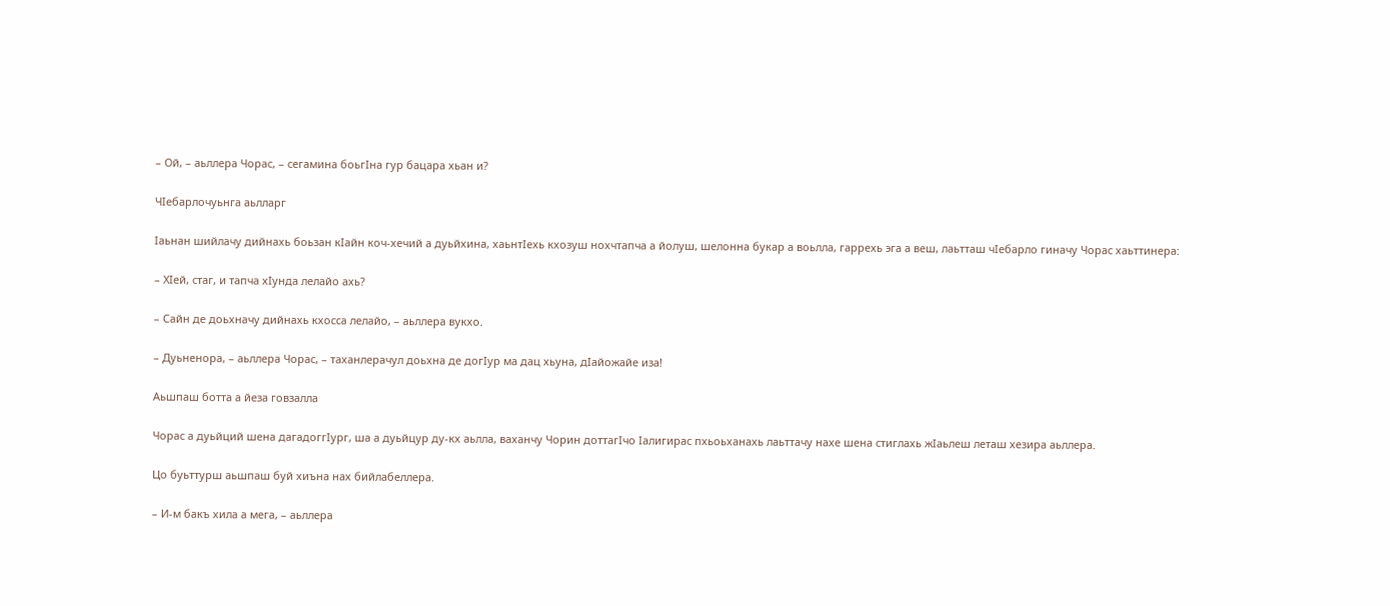– Ой, – аьллера Чорас, – сегамина боьгIна гур бацара хьан и?

ЧIебарлочуьнга аьлларг

Iаьнан шийлачу дийнахь боьзан кIайн коч-хечий а дуьйхина, хаьнтIехь кхозуш нохчтапча а йолуш, шелонна букар а воьлла, гаррехь эга а веш, лаьтташ чIебарло гиначу Чорас хаьттинера:

– ХIей, стаг, и тапча хIунда лелайо ахь?

– Сайн де доьхначу дийнахь кхосса лелайо, – аьллера вукхо.

– Дуьненора, – аьллера Чорас, – таханлерачул доьхна де догIур ма дац хьуна, дIайожайе иза!

Аьшпаш ботта а йеза говзалла

Чорас а дуьйций шена дагадоггIург, ша а дуьйцур ду-кх аьлла, ваханчу Чорин доттагIчо Iалигирас пхьоьханахь лаьттачу нахе шена стиглахь жIаьлеш леташ хезира аьллера.

Цо буьттурш аьшпаш буй хиъна нах бийлабеллера.

– И-м бакъ хила а мега, – аьллера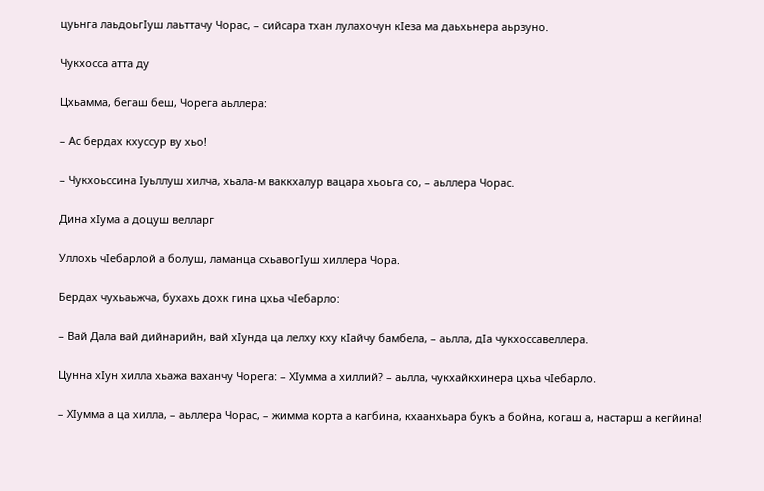цуьнга лаьдоьгIуш лаьттачу Чорас, – сийсара тхан лулахочун кIеза ма даьхьнера аьрзуно.

Чукхосса атта ду

Цхьамма, бегаш беш, Чорега аьллера:

– Ас бердах кхуссур ву хьо!

– Чукхоьссина Iуьллуш хилча, хьала-м ваккхалур вацара хьоьга со, – аьллера Чорас.

Дина хIума а доцуш велларг

Уллохь чIебарлой а болуш, ламанца схьавогIуш хиллера Чора.

Бердах чухьаьжча, бухахь дохк гина цхьа чIебарло:

– Вай Дала вай дийнарийн, вай хIунда ца лелху кху кIайчу бамбела, – аьлла, дIа чукхоссавеллера.

Цунна хIун хилла хьажа ваханчу Чорега: – ХIумма а хиллий? – аьлла, чукхайкхинера цхьа чIебарло.

– ХIумма а ца хилла, – аьллера Чорас, – жимма корта а кагбина, кхаанхьара букъ а бойна, когаш а, настарш а кегйина!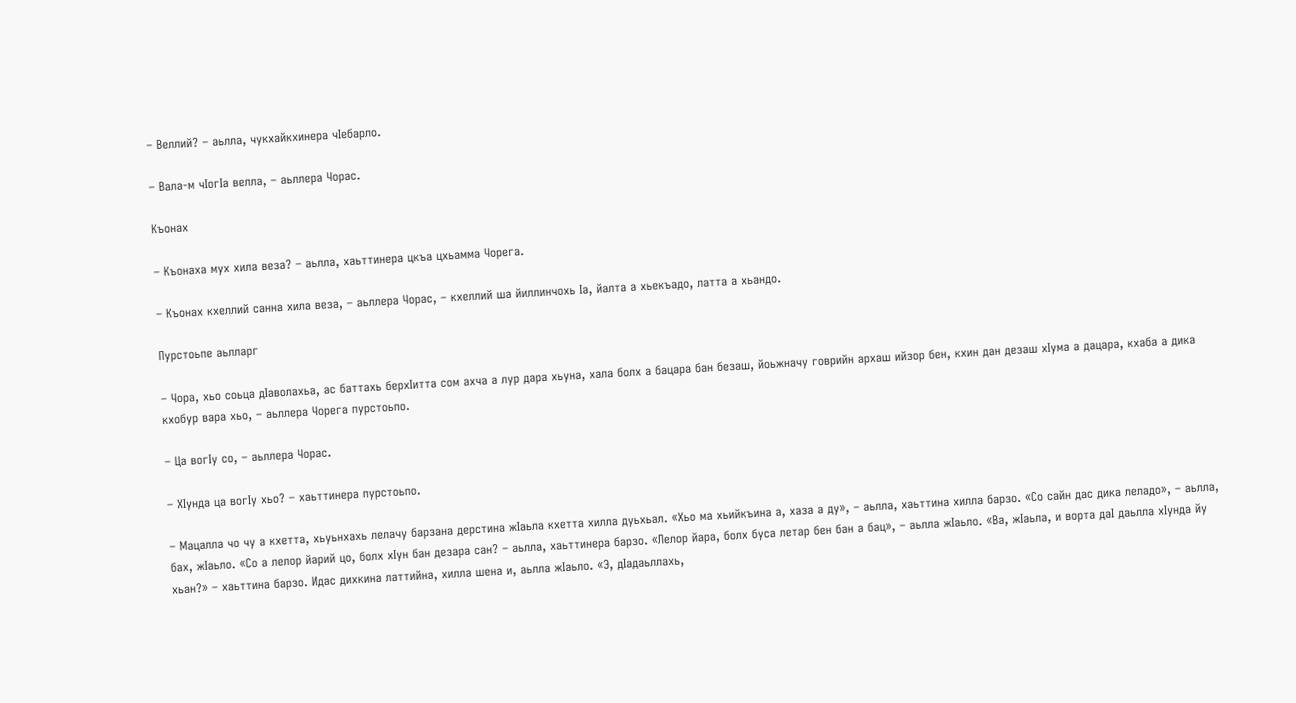– Веллий? – аьлла, чукхайкхинера чIебарло.

– Вала-м чIогIа велла, – аьллера Чорас.

Къонах

– Къонаха мух хила веза? – аьлла, хаьттинера цкъа цхьамма Чорега.

– Къонах кхеллий санна хила веза, – аьллера Чорас, – кхеллий ша йиллинчохь Iа, йалта а хьекъадо, латта а хьандо.

Пурстоьпе аьлларг

– Чора, хьо соьца дIаволахьа, ас баттахь берхIитта сом ахча а лур дара хьуна, хала болх а бацара бан безаш, йоьжначу говрийн архаш ийзор бен, кхин дан дезаш хIума а дацара, кхаба а дика кхобур вара хьо, – аьллера Чорега пурстоьпо.

– Ца вогIу со, – аьллера Чорас.

– ХIунда ца вогIу хьо? – хаьттинера пурстоьпо.

– Мацалла чо чу а кхетта, хьуьнхахь лелачу барзана дерстина жIаьла кхетта хилла дуьхьал. «Хьо ма хьийкъина а, хаза а ду», – аьлла, хаьттина хилла барзо. «Со сайн дас дика леладо», – аьлла, бах, жIаьло. «Со а лелор йарий цо, болх хIун бан дезара сан? – аьлла, хаьттинера барзо. «Лелор йара, болх буса летар бен бан а бац», – аьлла жIаьло. «Ва, жIаьла, и ворта даI даьлла хIунда йу хьан?» – хаьттина барзо. Идас дихкина латтийна, хилла шена и, аьлла жIаьло. «Э, дIадаьллахь,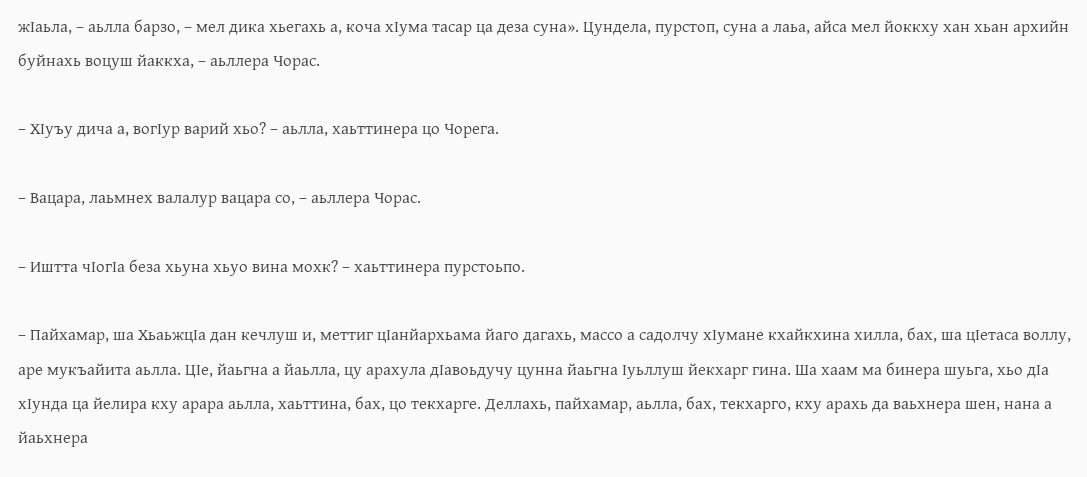жIаьла, – аьлла барзо, – мел дика хьегахь а, коча хIума тасар ца деза суна». Цундела, пурстоп, суна а лаьа, айса мел йоккху хан хьан архийн буйнахь воцуш йаккха, – аьллера Чорас.

– ХIуъу дича а, вогIур варий хьо? – аьлла, хаьттинера цо Чорега.

– Вацара, лаьмнех валалур вацара со, – аьллера Чорас.

– Иштта чIогIа беза хьуна хьуо вина мохк? – хаьттинера пурстоьпо.

– Пайхамар, ша ХьаьжцIа дан кечлуш и, меттиг цIанйархьама йаго дагахь, массо а садолчу хIумане кхайкхина хилла, бах, ша цIетаса воллу, аре мукъайита аьлла. ЦIе, йаьгна а йаьлла, цу арахула дIавоьдучу цунна йаьгна Iуьллуш йекхарг гина. Ша хаам ма бинера шуьга, хьо дIа хIунда ца йелира кху арара аьлла, хаьттина, бах, цо текхарге. Деллахь, пайхамар, аьлла, бах, текхарго, кху арахь да ваьхнера шен, нана а йаьхнера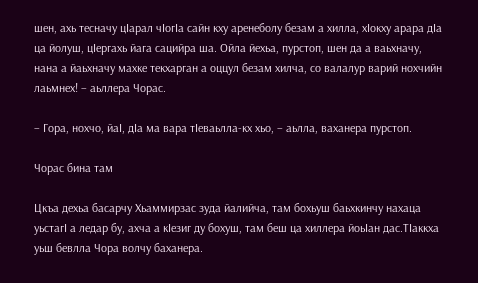шен, ахь тесначу цIарал чIогIа сайн кху аренеболу безам а хилла, хIокху арара дIа ца йолуш, цIергахь йага сацийра ша. Ойла йехьа, пурстоп, шен да а ваьхначу, нана а йаьхначу махке текхарган а оццул безам хилча, со валалур варий нохчийн лаьмнех! – аьллера Чорас.

– Гора, нохчо, йаI, дIа ма вара тIеваьлла-кх хьо, – аьлла, ваханера пурстоп.

Чорас бина там

Цкъа дехьа басарчу Хьаммирзас зуда йалийча, там бохьуш баьхкинчу нахаца уьстагI а ледар бу, ахча а кIезиг ду бохуш, там беш ца хиллера йоьIан дас.ТIаккха уьш бевлла Чора волчу баханера.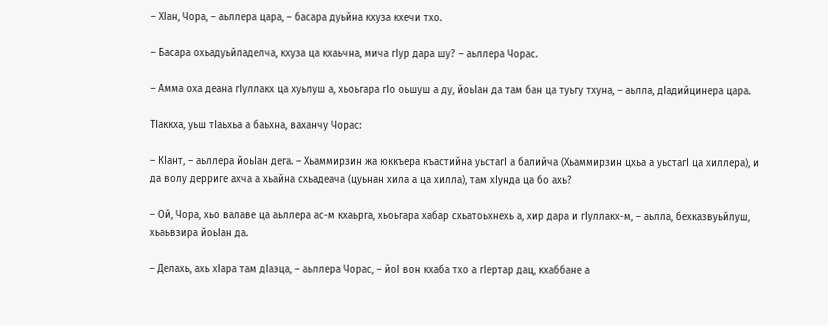– ХIан, Чора, – аьллера цара, – басара дуьйна кхуза кхечи тхо.

– Басара охьадуьйладелча, кхуза ца кхаьчна, мича гIур дара шу? – аьллера Чорас.

– Амма оха деана гIуллакх ца хуьлуш а, хьоьгара гIо оьшуш а ду, йоьIан да там бан ца туьгу тхуна, – аьлла, дIадийцинера цара.

ТIаккха, уьш тIаьхьа а баьхна, ваханчу Чорас:

– КIант, – аьллера йоьIан дега. – Хьаммирзин жа юккъера къастийна уьстагI а балийча (Хьаммирзин цхьа а уьстагI ца хиллера), и да волу дерриге ахча а хьайна схьадеача (цуьнан хила а ца хилла), там хIунда ца бо ахь?

– Ой, Чора, хьо валаве ца аьллера ас-м кхаьрга, хьоьгара хабар схьатоьхнехь а, хир дара и гIуллакх-м, – аьлла, бехказвуьйлуш, хьаьвзира йоьIан да.

– Делахь, ахь хIара там дIаэца, – аьллера Чорас, – йоI вон кхаба тхо а гIертар дац, кхаббане а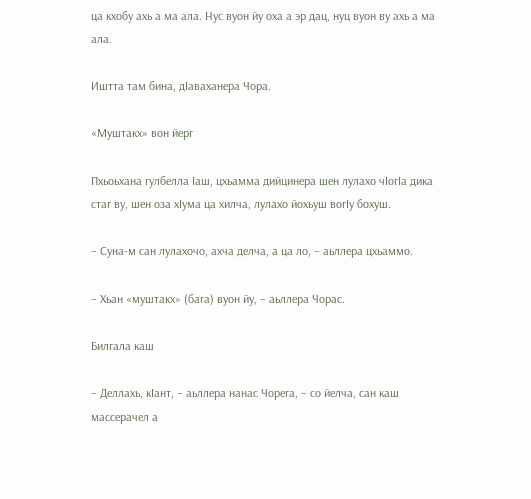ца кхобу ахь а ма ала. Нус вуон йу оха а эр дац, нуц вуон ву ахь а ма ала.

Иштта там бина, дIаваханера Чора.

«Муштакх» вон йерг

Пхьоьхана гулбелла Iаш, цхьамма дийцинера шен лулахо чIогIа дика стаг ву, шен оза хIума ца хилча, лулахо йохьуш вогIу бохуш.

– Суна-м сан лулахочо, ахча делча, а ца ло, – аьллера цхьаммо.

– Хьан «муштакх» (бага) вуон йу, – аьллера Чорас.

Билгала каш

– Деллахь, кIант, – аьллера нанас Чорега, – со йелча, сан каш массерачел а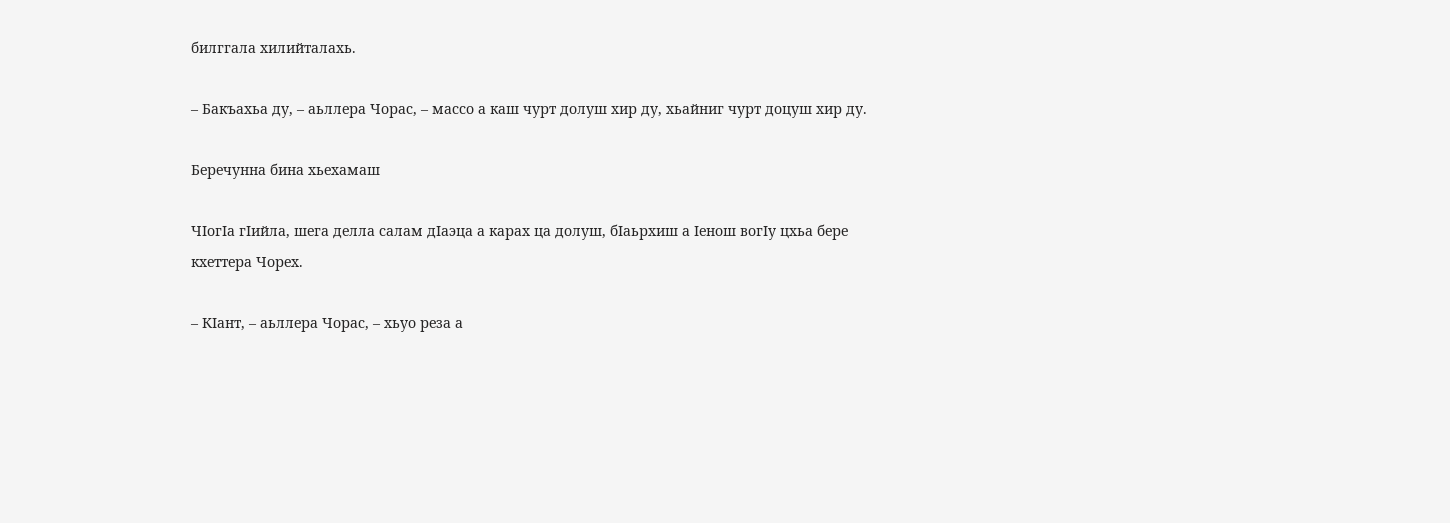билггала хилийталахь.

– Бакъахьа ду, – аьллера Чорас, – массо а каш чурт долуш хир ду, хьайниг чурт доцуш хир ду.

Беречунна бина хьехамаш

ЧIогIа гIийла, шега делла салам дIаэца а карах ца долуш, бIаьрхиш а Iенош вогIу цхьа бере кхеттера Чорех.

– КIант, – аьллера Чорас, – хьуо реза а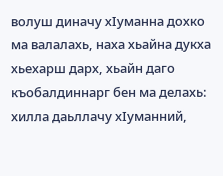волуш диначу хIуманна дохко ма валалахь, наха хьайна дукха хьехарш дарх, хьайн даго къобалдиннарг бен ма делахь: хилла даьллачу хIуманний,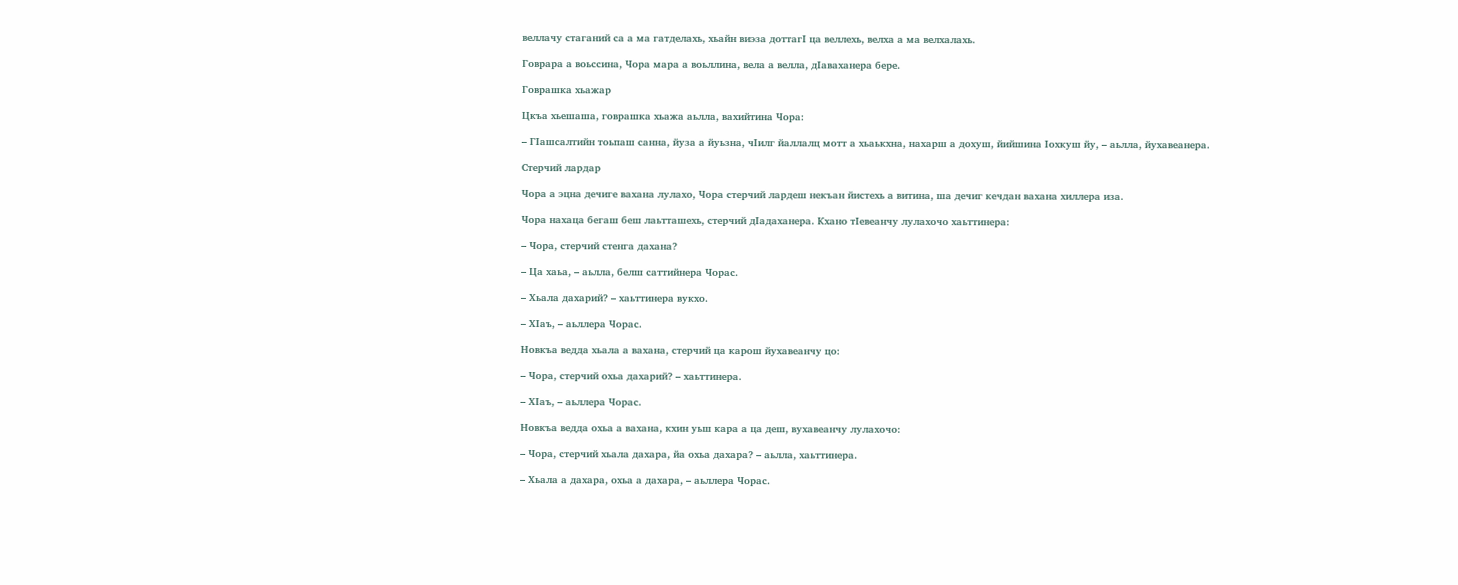веллачу стаганий са а ма гатделахь, хьайн виэза доттагI ца веллехь, велха а ма велхалахь.

Говрара а воьссина, Чора мара а воьллина, вела а велла, дIаваханера бере.

Говрашка хьажар

Цкъа хьешаша, говрашка хьажа аьлла, вахийтина Чора:

– ГIашсалтийн тоьпаш санна, йуза а йуьзна, чIилг йаллалц мотт а хьаькхна, нахарш а дохуш, йийшина Iохкуш йу, – аьлла, йухавеанера.

Стерчий лардар

Чора а эцна дечиге вахана лулахо, Чора стерчий лардеш некъан йистехь а витина, ша дечиг кечдан вахана хиллера иза.

Чора нахаца бегаш беш лаьтташехь, стерчий дIадаханера. Кхано тIевеанчу лулахочо хаьттинера:

– Чора, стерчий стенга дахана?

– Ца хаьа, – аьлла, белш саттийнера Чорас.

– Хьала дахарий? – хаьттинера вукхо.

– ХIаъ, – аьллера Чорас.

Новкъа ведда хьала а вахана, стерчий ца карош йухавеанчу цо:

– Чора, стерчий охьа дахарий? – хаьттинера.

– ХIаъ, – аьллера Чорас.

Новкъа ведда охьа а вахана, кхин уьш кара а ца деш, вухавеанчу лулахочо:

– Чора, стерчий хьала дахара, йа охьа дахара? – аьлла, хаьттинера.

– Хьала а дахара, охьа а дахара, – аьллера Чорас.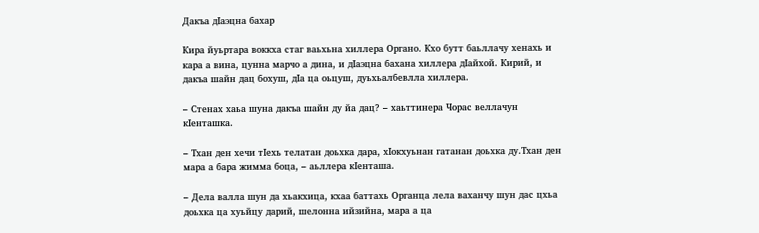Дакъа дIаэцна бахар

Кира йуьртара воккха стаг ваьхьна хиллера Органо. Кхо бутт баьллачу хенахь и кара а вина, цунна марчо а дина, и дIаэцна бахана хиллера дIайхой. Кирий, и дакъа шайн дац бохуш, дIа ца оьцуш, дуьхьалбевлла хиллера.

– Стенах хаьа шуна дакъа шайн ду йа дац? – хаьттинера Чорас веллачун кIенташка.

– Тхан ден хечи тIехь телатан доьхка дара, хIокхуьнан гатанан доьхка ду.Тхан ден мара а бара жимма боца, – аьллера кIенташа.

– Дела валла шун да хьакхица, кхаа баттахь Органца лела ваханчу шун дас цхьа доьхка ца хуьйцу дарий, шелонна ийзийна, мара а ца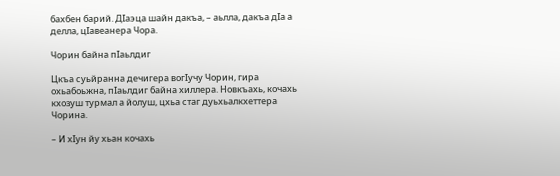бахбен барий. ДIаэца шайн дакъа, – аьлла, дакъа дIа а делла, цIавеанера Чора.

Чорин байна пIаьлдиг

Цкъа суьйранна дечигера вогIучу Чорин, гира охьабоьжна, пIаьлдиг байна хиллера. Новкъахь, кочахь кхозуш турмал а йолуш, цхьа стаг дуьхьалкхеттера Чорина.

– И хIун йу хьан кочахь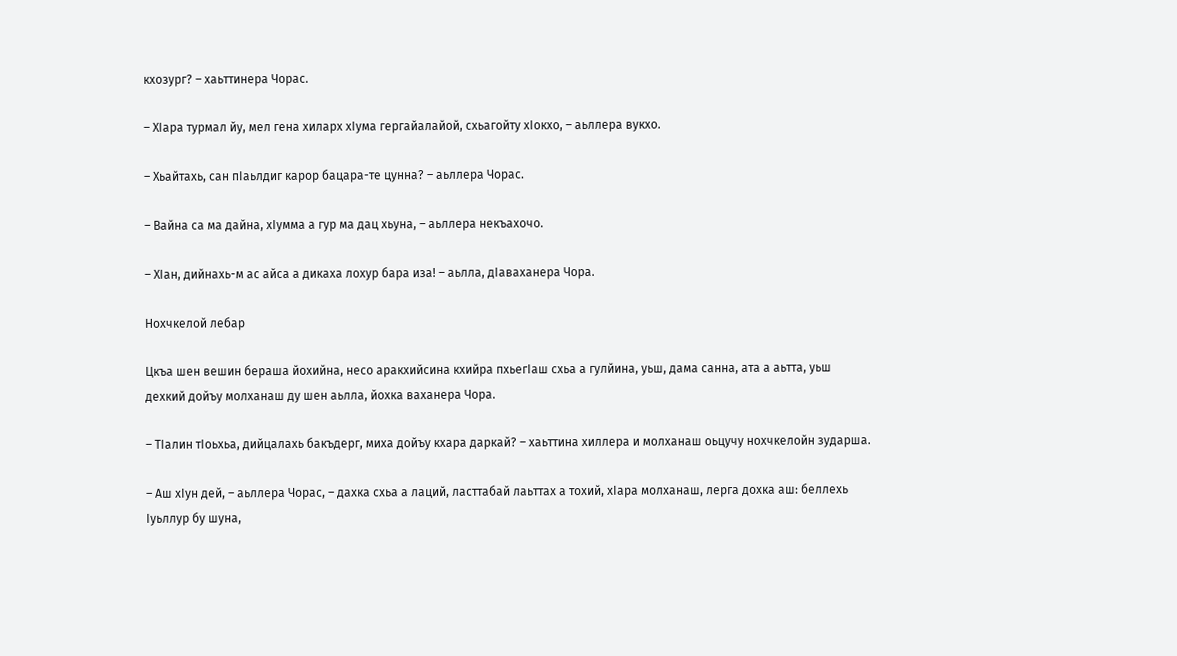кхозург? – хаьттинера Чорас.

– ХIара турмал йу, мел гена хиларх хIума гергайалайой, схьагойту хIокхо, – аьллера вукхо.

– Хьайтахь, сан пIаьлдиг карор бацара-те цунна? – аьллера Чорас.

– Вайна са ма дайна, хIумма а гур ма дац хьуна, – аьллера некъахочо.

– ХIан, дийнахь-м ас айса а дикаха лохур бара иза! – аьлла, дIаваханера Чора.

Нохчкелой лебар

Цкъа шен вешин бераша йохийна, несо аракхийсина кхийра пхьегIаш схьа а гулйина, уьш, дама санна, ата а аьтта, уьш дехкий дойъу молханаш ду шен аьлла, йохка ваханера Чора.

– ТIалин тIоьхьа, дийцалахь бакъдерг, миха дойъу кхара даркай? – хаьттина хиллера и молханаш оьцучу нохчкелойн зударша.

– Аш хIун дей, – аьллера Чорас, – дахка схьа а лаций, ласттабай лаьттах а тохий, хIара молханаш, лерга дохка аш: беллехь Iуьллур бу шуна,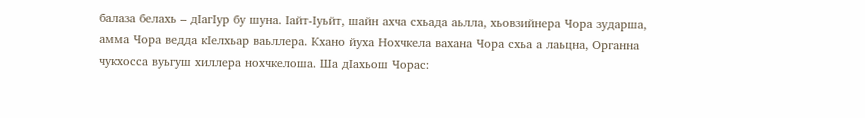балаза белахь – дIагIур бу шуна. Iайт-Iуьйт, шайн ахча схьада аьлла, хьовзийнера Чора зударша, амма Чора ведда кIелхьар ваьллера. Кхано йуха Нохчкела вахана Чора схьа а лаьцна, Органна чукхосса вуьгуш хиллера нохчкелоша. Ша дIахьош Чорас: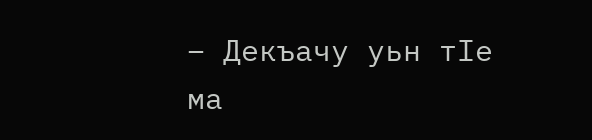– Декъачу уьн тIе ма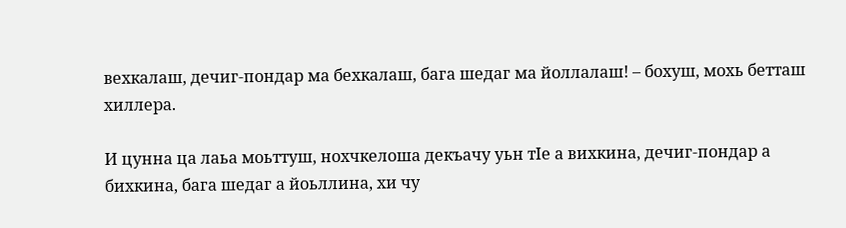вехкалаш, дечиг-пондар ма бехкалаш, бага шедаг ма йоллалаш! – бохуш, мохь бетташ хиллера.

И цунна ца лаьа моьттуш, нохчкелоша декъачу уьн тIе а вихкина, дечиг-пондар а бихкина, бага шедаг а йоьллина, хи чу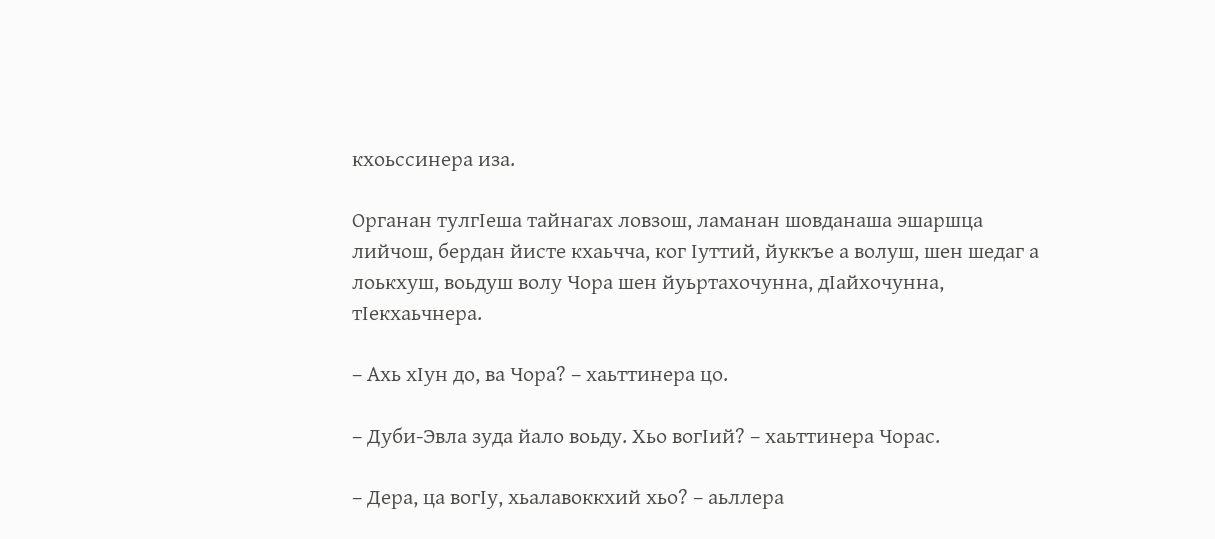кхоьссинера иза.

Органан тулгIеша тайнагах ловзош, ламанан шовданаша эшаршца лийчош, бердан йисте кхаьчча, ког Iуттий, йуккъе а волуш, шен шедаг а лоькхуш, воьдуш волу Чора шен йуьртахочунна, дIайхочунна, тIекхаьчнера.

– Ахь хIун до, ва Чора? – хаьттинера цо.

– Дуби-Эвла зуда йало воьду. Хьо вогIий? – хаьттинера Чорас.

– Дера, ца вогIу, хьалавоккхий хьо? – аьллера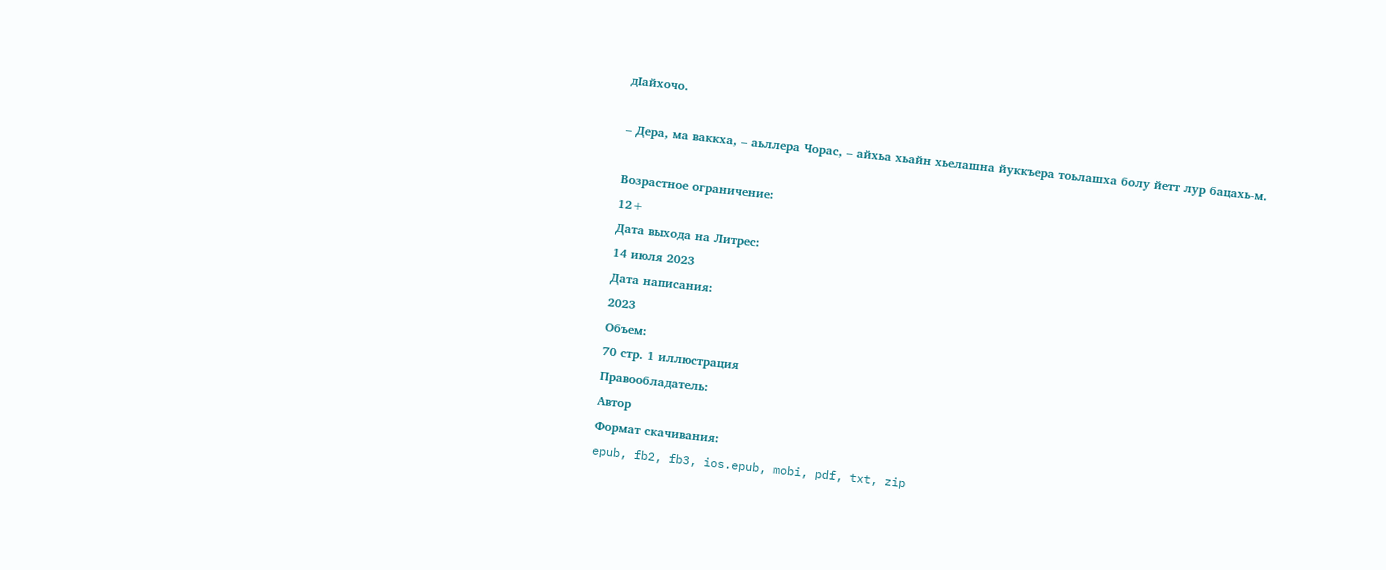дIайхочо.

– Дера, ма ваккха, – аьллера Чорас, – айхьа хьайн хьелашна йуккъера тоьлашха болу йетт лур бацахь-м.

Возрастное ограничение:
12+
Дата выхода на Литрес:
14 июля 2023
Дата написания:
2023
Объем:
70 стр. 1 иллюстрация
Правообладатель:
Автор
Формат скачивания:
epub, fb2, fb3, ios.epub, mobi, pdf, txt, zip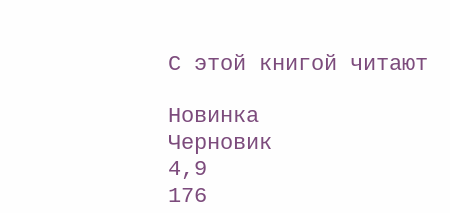С этой книгой читают

Новинка
Черновик
4,9
176